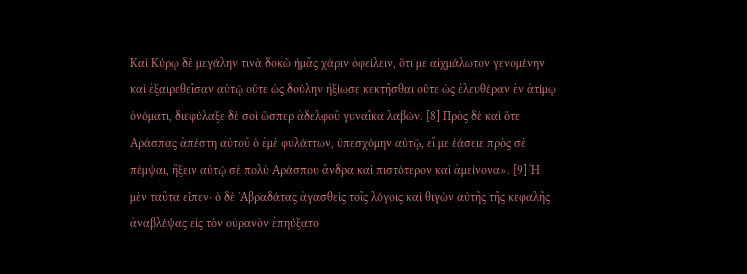Καὶ Κύρῳ δὲ μεγάλην τινὰ δοκῶ ἡμᾶς χάριν ὀφείλειν, ὅτι με αἰχμάλωτον γενομένην καὶ ἐξαιρεθεῖσαν αὑτῷ οὔτε ὡς δούλην ἠξίωσε κεκτῆσθαι οὔτε ὡς ἐλευθέραν ἐν ἀτίμῳ ὀνόματι, διεφύλαξε δὲ σοὶ ὥσπερ ἀδελφοῦ γυναῖκα λαβών. [8] Πρὸς δὲ καὶ ὅτε Αράσπας ἀπέστη αὐτοῦ ὁ ἐμὲ φυλάττων, ὑπεσχόμην αὐτῷ, εἴ με έάσειε πρὸς σὲ πέμψαι, ἥξειν αὐτῷ σὲ πολὺ Αράσπου ἄνδρα καὶ πιστότερον καὶ ἀμείνονα». [9] Ἡ μὲν ταῦτα εἶπεν· ὁ δὲ ᾽Αβραδάτας ἀγασθεὶς τοῖς λόγοις καὶ θιγὼν αὐτῆς τῆς κεφαλῆς ἀναβλέψας εἰς τὸν οὐρανὸν ἐπηύξατο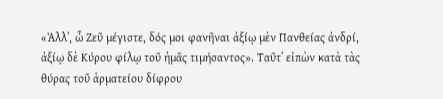«Ἀλλ᾽, ὦ Ζεῦ μέγιστε, δός μοι φανῆναι ἀξίῳ μὲν Πανθείας ἀνδρί, ἀξίῳ δὲ Κύρου φίλῳ τοῦ ἡμᾶς τιμήσαντος». Ταῦτ᾽ εἰπὼν κατὰ τὰς θύρας τοῦ ἁρματείου δίφρου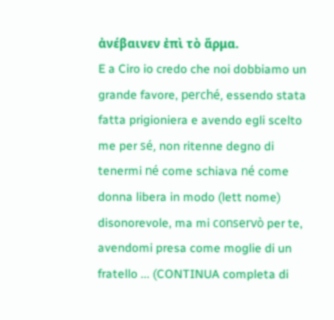ἀνέβαινεν ἐπὶ τὸ ἅρμα.
E a Ciro io credo che noi dobbiamo un grande favore, perché, essendo stata fatta prigioniera e avendo egli scelto me per sé, non ritenne degno di tenermi né come schiava né come donna libera in modo (lett nome) disonorevole, ma mi conservò per te, avendomi presa come moglie di un fratello ... (CONTINUA completa di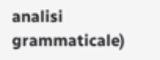analisi grammaticale)